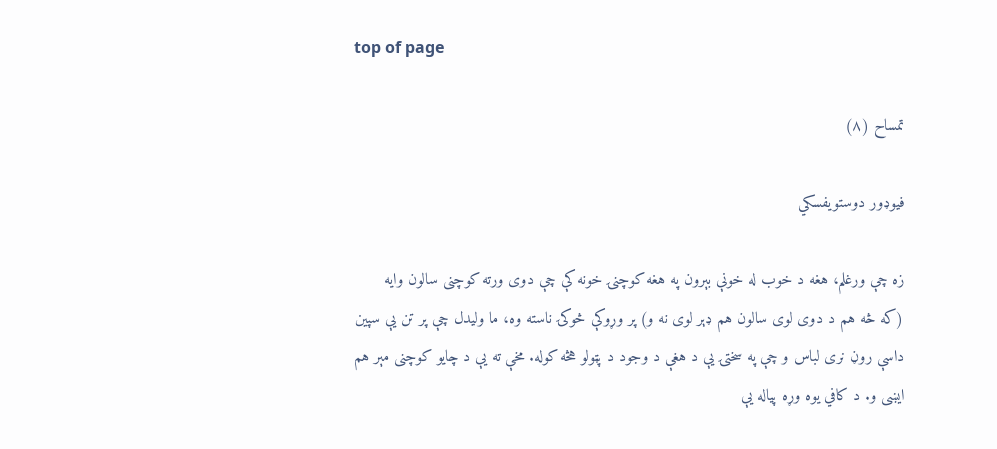top of page

تمساح (۸)

فيوډور دوستويفسکي

زه چې ورغلم، هغه د خوب له خونې بېرون په هغه کوچنۍ خونه کې چې دوی ورته کوچنی سالون وايه (که څه هم د دوی لوی سالون هم ډېر لوی نه و) پر وړوکې څوکۍ ناسته وه،‌ ما وليدل چې پر تن یې سپين داسې روڼ نری لباس و چې په سختۍ یې د هغې د وجود د پټولو هڅه کوله. مخې ته یې د چايو کوچنی مېر هم ايښی و. د کافي يوه وړه پياله یې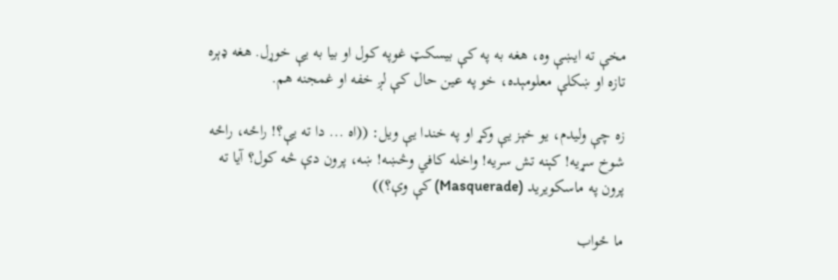مخې ته ايښې وه، هغه به په کې بيسکټ غوپه کول او بيا به یې خوړل. هغه ډېره تازه او ښکلې معلومېده، خو په عين حال کې لږ خفه او غمجنه هم.

زه چې وليدم، يو خېز یې وکړ او په خندا یې ويل: ((اه ... دا ته یې؟! راځه، راځه شوخ سړيه! کېنه تش سريه! واخله کافي وڅښه! ښه، پرون دې څه کول؟ آيا ته پرون په ماسکویريد (Masquerade) کې وې؟))

ما ځواب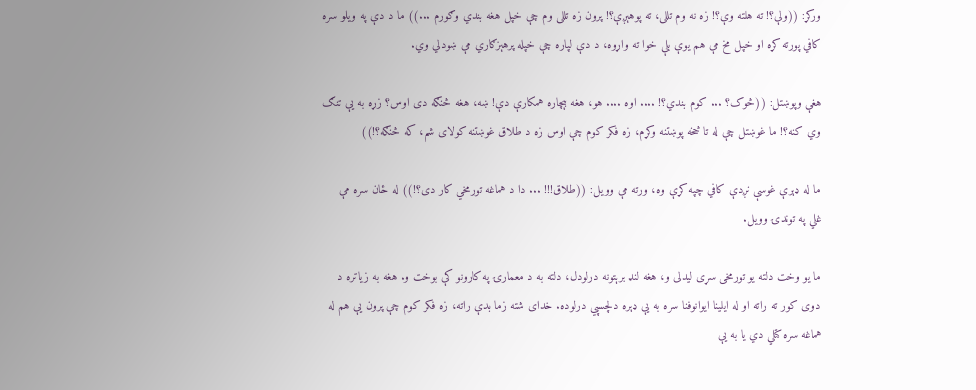ورکړ: ((ولې؟! ته هلته وې؟! زه نه وم تللی، ته پوهېږې؟! پرون زه تللی وم چې خپل هغه بندي وګورم ...)) ما د دې په ويلو سره کافي پورته کړه او خپل مخ مې هم يوې بلې خوا ته واړوه، د دې لپاره چې خپله پرهېزګاري مې ښودلي وي.

هغې وپوښتل: ((څوک؟ ... کوم بندي؟! .... اوه .... هو، هغه بېچاره همکارې دې! ښه، هغه څنګه دی اوس؟ زړه به یې تنګ وي کنه؟! ما غوښتل چې له تا څخه پوښتنه وکړم، زه فکر کوم چې اوس زه د طلاق غوښتنه کولای شم، که څنګه؟!))

ما له ډېرې غوسې نږدې کافي چپه کړې وه، ورته مې وويل: ((طلاق!!! ... دا د هماغه تورمخي کار دی؟!)) له ځان سره مې غلي په توندۍ وويل.

ما يو وخت دلته يو تورمخی سړی ليدلی و،‌ هغه لنډ برېتونه درلودل، دلته به د معمارۍ په کارونو کې بوخت و. هغه به زياتره د دوی کور ته راته او له ايلينا ايوانوفنا سره به یې ډېره دلچسپي درلوده. خدای شته زما بدې راته، زه فکر کوم چې پرون یې هم له هماغه سره کتلي دي يا به یې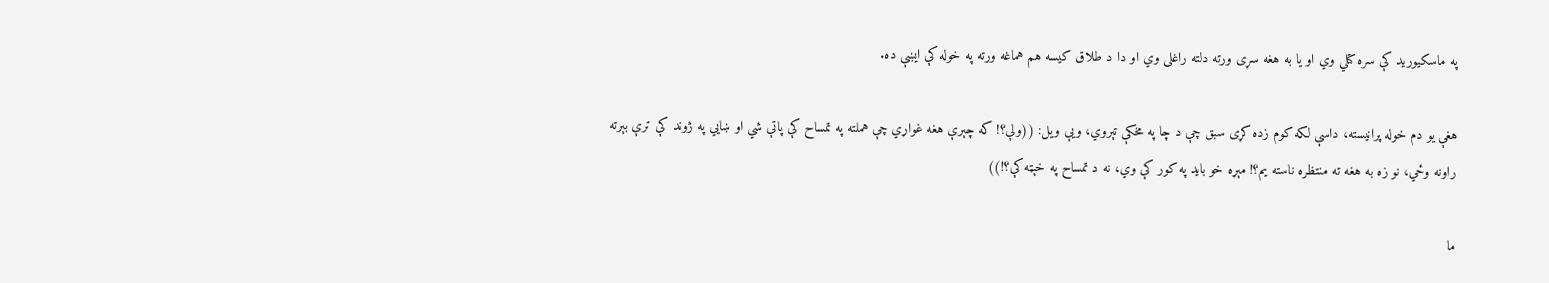په ماسکيوريد کې سره کتلي وي او يا به هغه سړی ورته دلته راغلی وي او دا د طلاق کيسه هم هماغه ورته په خوله کې ايښې ده.

هغې یو دم خوله پرانیسته، داسې لکه کوم زده کړی سبق چې د چا په مخکې تېروي، ویې ويل: ((ولې؟! که چېرې هغه غواړي چې هملته په تمساح کې پاتې شي او ښايي په ژوند کې ترې بېرته راونه وځي، نو زه به هغه ته منتظره ناسته يم؟! مېړه خو باید په کور کې وي، نه د تمساح په خېټه کې؟!))

ما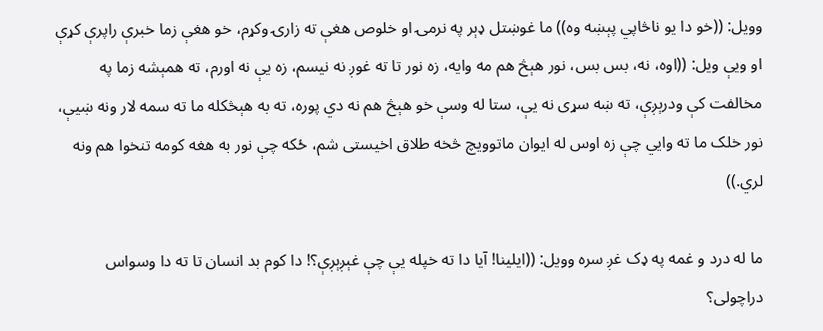وويل: ((خو دا یو ناڅاپي پېښه وه)) ما غوښتل ډېر په نرمۍ او خلوص هغې ته زارۍ وکړم، خو هغې زما خبرې راپرې کړې او ویې ويل: ((اوه، نه، بس بس، نور هېڅ هم مه وايه، زه نور تا ته غوږ نه نيسم، زه یې نه اورم، ته همېشه زما په مخالفت کې ودرېږې، ته ښه سړی نه یې، ستا له وسې خو هېڅ هم نه دي پوره، ته به هېڅکله ما ته سمه لار ونه ښيې، نور خلک ما ته وايي چې زه اوس له ايوان ماتوويچ څخه طلاق اخيستی شم، ځکه چې نور به هغه کومه تنخوا هم ونه لري.))

ما له درد و غمه په ډک غږ سره وويل: ((ايلينا! آیا دا ته خپله یې چې غېږېږې؟! دا کوم بد انسان تا ته دا وسواس دراچولی؟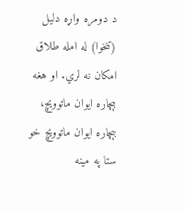د دومره واړه دليل (تنخوا) له امله طلاق امکان نه لري. او هغه بېچاره ايوان ماتوويچ، بېچاره ايوان ماتوويچ خو ستا په مينه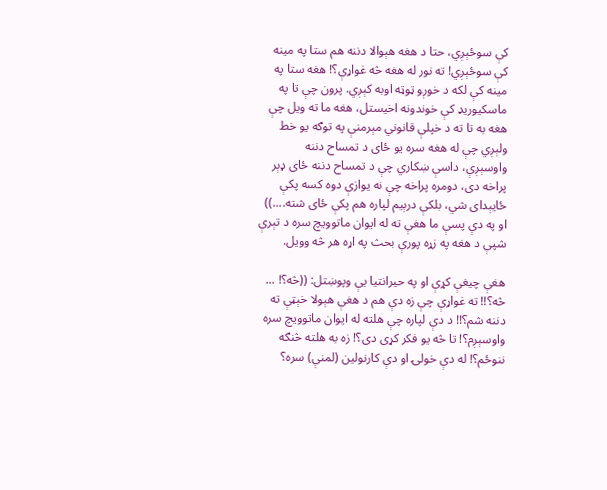کې سوځېږي، حتا د هغه هېوالا دننه هم ستا په مينه کې سوځېږي! ته نور له هغه څه غواړې؟! هغه ستا په مينه کې لکه د خوږو ټوټه اوبه کېږي. پرون چې تا په ماسکيوریډ کې خوندونه اخيستل، هغه ما ته ويل چې هغه به تا ته د خپلې قانوني مېرمنې په توګه يو خط ولېږي چې له هغه سره يو ځای د تمساح دننه واوسېږې، داسې ښکاري چې د تمساح دننه ځای ډېر پراخه دی، دومره پراخه چې نه یوازې دوه کسه پکې ځایېدای شي، بلکې درېیم لپاره هم پکې ځای شته....)) او په دې پسې ما هغې ته له ايوان ماتوويچ سره د تېرې شپې د هغه په زړه پورې بحث په اړه هر څه وويل.

هغې چيغې کړې او په حیرانتيا یې وپوښتل: ((څه؟! ... څه؟!! ته غواړې چې زه دې هم د هغې هېولا خېټې ته دننه شم؟!! د دې لپاره چې هلته له ايوان ماتوويچ سره واوسېږم؟! تا څه يو فکر کړی دی؟! زه به هلته څنګه ننوځم؟! له دې خولۍ او دې کارنولين (لمنې) سره؟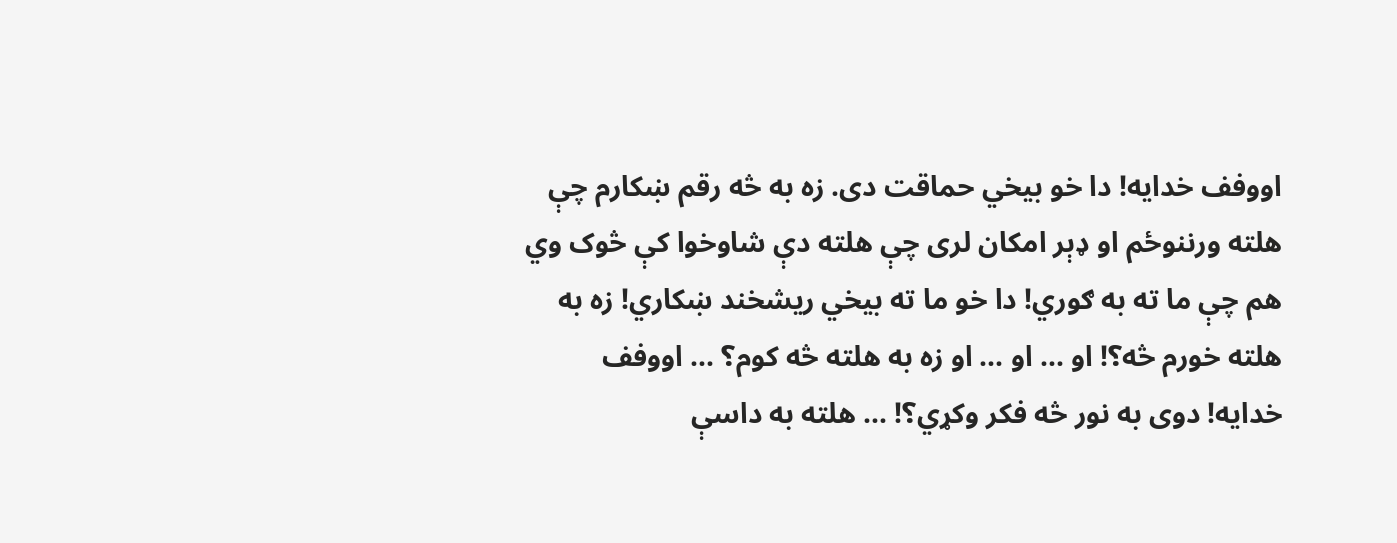اووفف خدايه! دا خو بيخي حماقت دی. زه به څه رقم ښکارم چې هلته ورننوځم او ډېر امکان لری چې هلته دې شاوخوا کې څوک وي هم چې ما ته به ګوري! دا خو ما ته بیخي ريشخند ښکاري! زه به هلته خورم څه؟! او ... او ... او زه به هلته څه کوم؟ ... اووفف خدايه! دوی به نور څه فکر وکړي؟! ... هلته به داسې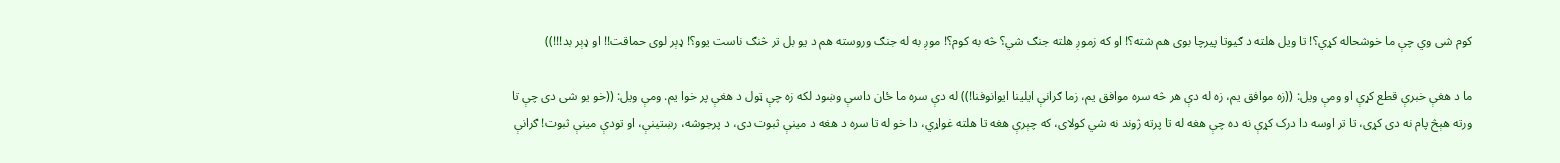کوم شی وي چې ما خوشحاله کړي؟! تا ويل هلته د ګيوتا پیرچا بوی هم شته؟! او که زموږ هلته جنګ شي؟ څه به کوم؟! موږ به له جنګ وروسته هم د یو بل تر څنګ ناست یوو؟! ډېر لوی حماقت!! او ډېر بد!!!))

ما د هغې خبرې قطع کړې او ومې ويل: ((زه موافق یم،‌ زه له دې هر څه سره موافق يم، زما ګرانې ايلينا ايوانوفنا!)) له دې سره ما ځان داسې وښود لکه زه چې ټول د هغې پر خوا يم. ومې ويل: ((خو یو شی دی چې تا ورته هېڅ پام نه دی کړی، تا تر اوسه دا درک کړې نه ده چې هغه له تا پرته ژوند نه شي کولای، که چېرې هغه تا هلته غواړي، دا خو له تا سره د هغه د مينې ثبوت دی، د پرجوشه، رښتینې، او تودې مينې ثبوت! ګرانې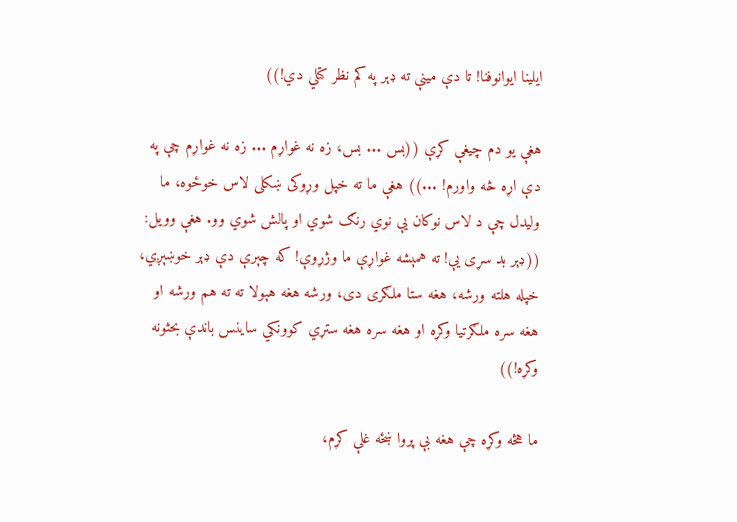ايلينا ايوانوفنا! تا دې مینې ته ډېر په کم نظر کتلي دي!))

هغې یو دم چيغې کړې ((بس ... بس، زه نه غواړم ... زه نه غواړم چې په دې اړه څه واورم! ...)) هغې ما ته خپل وړوکی ښکلی لاس خوځوه، ما وليدل چې د لاس نوکان یې نوي رنګ شوي او پالش شوي وو. هغې وويل: ((ډېر بد سړی یې! ته همېشه غواړې ما وژړوې! که چېرې دې ډېر خوښېږي، خپله هلته ورشه، هغه ستا ملګری دی، ورشه هغه هېولا ته ته هم ورشه او هغه سره ملګرتيا وکړه او هغه سره هغه ستړي کوونکي ساینس باندې بحثونه وکړه!))

ما هڅه وکړه چې هغه بې پروا ښځه غلې کړم،‌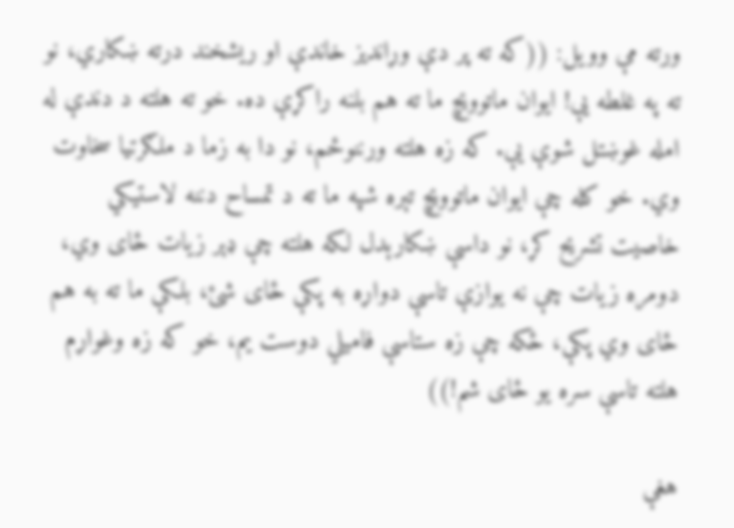ورته مې وويل: ((که ته پر دې وړاندیز خاندې او ريشخند درته ښکاري، نو ته په غلطه یې! ايوان ماتوويچ ما ته هم بلنه راکړې ده. خو ته هلته د دندې له امله غوښتل شوې یې. که زه هلته ورننوځم، نو دا به زما د ملګرتيا سخاوت وي. خو کله چې ايوان ماتوويچ تېره شپه ما ته د تمساح دننه لاستيکي خاصيت تشریح کړ، نو داسې ښکارېدل لکه هلته چې ډېر زیات ځای وي، دومره زيات چې نه يوازې تاسې دواړه به پکې ځای شئ، بلکې ما ته به هم ځای وي پکې، ځکه چې زه ستاسې فاميلي دوست يم، خو که زه وغواړم هلته تاسې سره یو ځای شم!))

هغې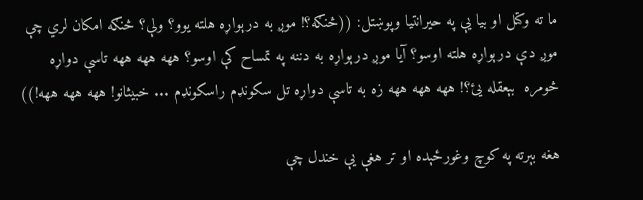ما ته وکتل او بيا یې په حیرانتيا وپوښتل: ((څنګه؟! موږ به درېواړه هلته يوو؟ ولې؟ څنګه امکان لري چې موږ دې درېواړه هلته اوسو؟ آيا موږ درېواړه به دننه په تمساح کې اوسو؟ ههه ههه ههه تاسې دواړه څومره  بېعقله یئ؟! ههه ههه ههه زه به تاسې دواړه تل سکونډم راسکونډم ... خبیثانو! ههه ههه ههه!))

هغه بېرته په کوچ وغورځېده او تر هغې یې خندل چې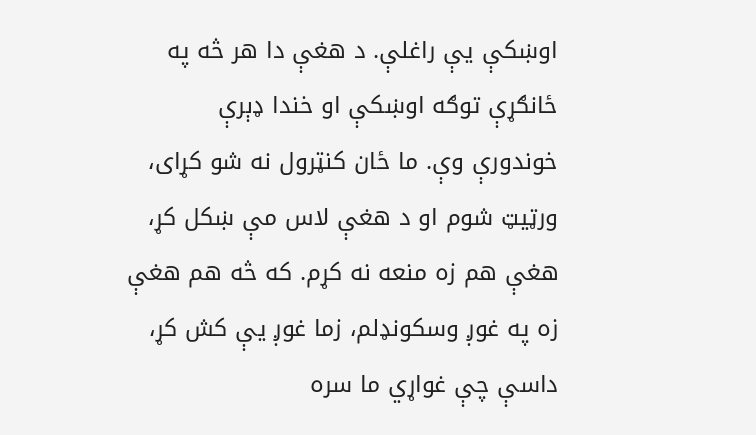اوښکې یې راغلې. د هغې دا هر څه په ځانګړې توګه اوښکې او خندا ډېرې خوندورې وې. ما ځان کنټرول نه شو کړای، ورټيټ شوم او د هغې لاس مې ښکل کړ، هغې هم زه منعه نه کړم. که څه هم هغې زه په غوږ وسکونډلم، زما غوږ یې کش کړ، داسې چې غواړي ما سره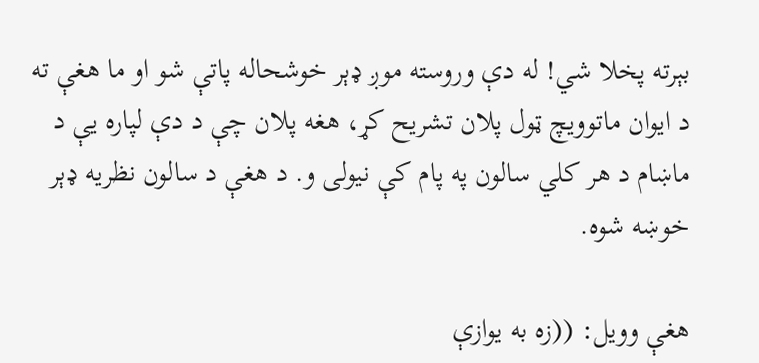بېرته پخلا شي! له دې وروسته موږ ډېر خوشحاله پاتې شو او ما هغې ته د ايوان ماتوويچ ټول پلان تشریح کړ، هغه پلان چې د دې لپاره یې د ماښام د هر کلي سالون په پام کې نيولی و. د هغې د سالون نظريه ډېر خوښه شوه.

هغې وويل: ((زه به یوازې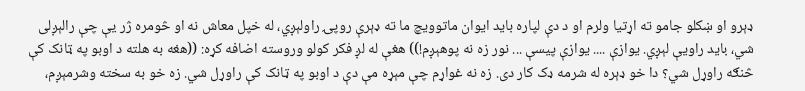ډېرو او ښکلو جامو ته اړتيا ولرم او د دې لپاره بايد ايوان ماتوويچ ما ته ډېرې روپۍ راولېږي، له خپل معاش نه او څومره ژر یې چې رالېږلی شي، باید راویې لېږي. یوازې .... یوازې پیسې ... نور زه نه پوهېږم!)) هغې له لږ فکر کولو وروسته اضافه کړه: ((هغه به هلته د اوبو په ټانک کې څنګه راوړل شي؟ دا خو ډېره له شرمه ډک کار دی. زه نه غواړم چې مېړه مې دې د اوبو په ټانک کې راوړل شي. زه خو به سخته وشرمېږم،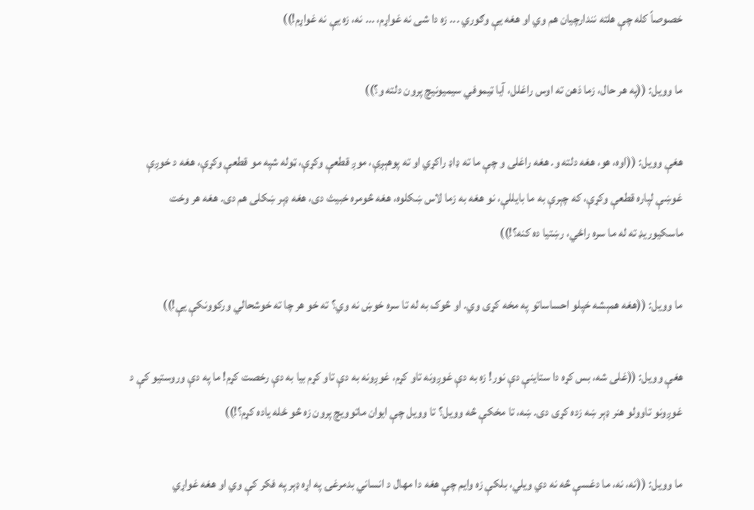خصوصاً کله چې هلته نندارچيان هم وي او هغه یې وګوري ... زه دا شی نه غواړم، ... نه، زه یې نه غواړم!))

ما وويل: ((په هر حال، زما ذهن ته اوس راغلل، آیا ټيموفي سيميونيچ پرون دلته و؟))

هغې وويل: ((اوه، هو، هغه دلته و. هغه راغلی و چې ما ته ډاډ راکړي او ته پوهېږې، موږ قطعې وکړې، ټوله شپه مو قطعې وکړې،‌ هغه د خوږې غوښې لپاره قطعې وکړې، که چېرې به ما بایللې، نو هغه به زما لاس ښکلوه، هغه څومره خبیث دی، هغه ډېر ښکلی هم دی. هغه هر وخت ماسکيوريډ ته له ما سره راځي، رښتيا ده کنه؟!))

ما وويل: ((هغه همېشه خپلو احساساتو په مخه کړی وي. او څوک به له تا سره خوښ نه وي؟ ته خو هر چا ته خوشحالي ورکوونکې یې!))

هغې وويل: ((غلی شه، بس کړه دا ستاينې دې نور! زه به دې غوږونه تاو کړم، غوږونه به دې تاو کړم بيا به دې رخصت کړم! ما په دې وروستيو کې د غوږونو تاوولو هنر ډېر ښه زده کړی دی. ښه، تا مخکې څه وويل؟ تا وويل چې ايوان ماتوويچ پرون زه څو ځله ياده کړم؟!))

ما وويل: ((نه، نه، ما دغسې څه نه دي ويلي، بلکې زه وايم چې هغه دا مهال د انساني بدمرغۍ په اړه ډېر په فکر کې وي او هغه غواړي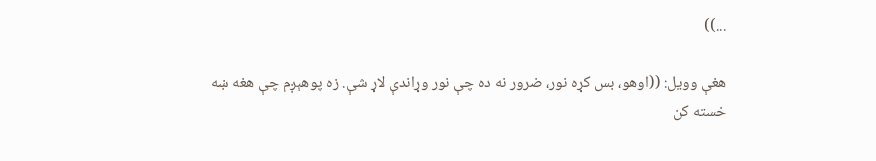...))

هغې وويل: ((اوهو، بس کړه نور، ضرور نه ده چې نور وړاندې لاړ شې. زه پوهېږم چې هغه ښه خسته کن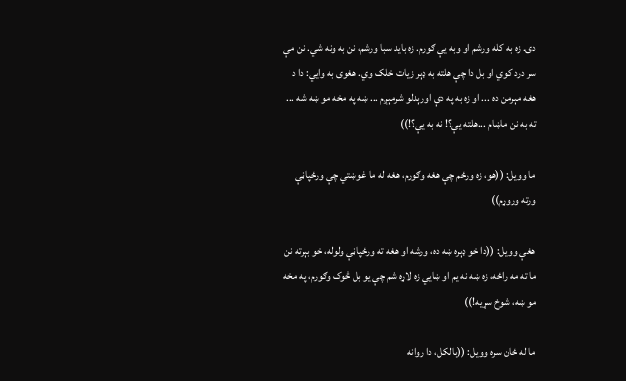دی. زه به کله ورشم او وبه یې ګورم. زه بايد سبا ورشم، نن به ونه شي. نن مې سر درد کوي او بل دا چې هلته به ډېر زیات خلک وي. هغوی به وايي: دا د هغه مېرمن ده ... او زه به په دې اورېدلو شرمېږم ... ښه په مخه مو ښه شه ... ته به نن ماښام ...هلته یې؟! نه به یې؟!))

ما وويل: ((هو، زه ورځم چې هغه وګورم، هغه له ما غوښتي چې ورځپاڼې ورته وروړم))

هغې وويل: ((دا خو ډېره ښه ده، ورشه او هغه ته ورځپاڼې ولوله، خو بېرته نن ما ته مه راځه، زه ښه نه يم او ښايي زه لاړه شم چې يو بل څوک وګورم، په مخه مو ښه، شوخ سړيه!))

ما له ځان سره وويل: ((بالکل، دا روانه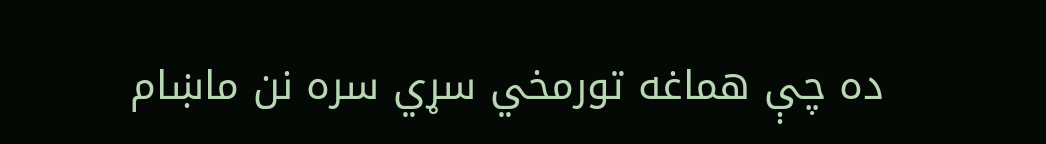ده چې هماغه تورمخي سړي سره نن ماښام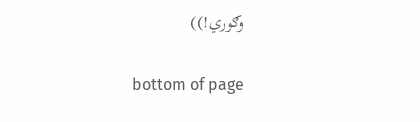وګوري!))

bottom of page